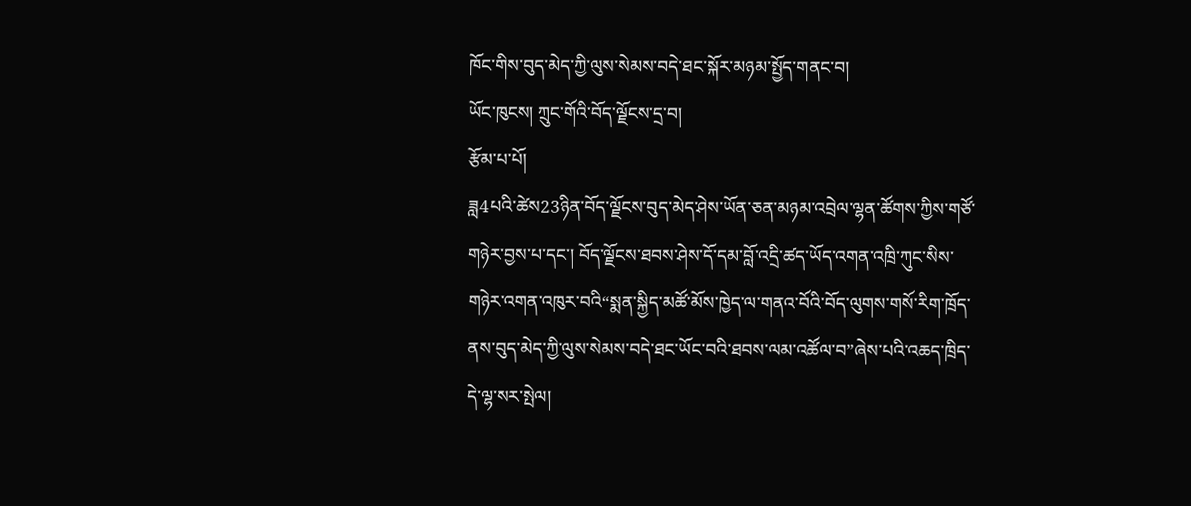ཁོང་གིས་བུད་མེད་ཀྱི་ལུས་སེམས་བདེ་ཐང་སྐོར་མཉམ་སྤྱོད་གནང་བ།
ཡོང་ཁུངས། ཀྲུང་གོའི་བོད་ལྗོངས་དྲ་བ།
རྩོམ་པ་པོ།
ཟླ4པའི་ཚེས23ཉིན་བོད་ལྗོངས་བུད་མེད་ཤེས་ཡོན་ཅན་མཉམ་འབྲེལ་ལྷན་ཚོགས་ཀྱིས་གཙོ་གཉེར་བྱས་པ་དང་། བོད་ལྗོངས་ཐབས་ཤེས་དོ་དམ་བློ་འདྲི་ཚད་ཡོད་འགན་འཁྲི་ཀུང་སིས་གཉེར་འགན་འཁུར་བའི“སྨན་སྐྱིད་མཚོ་མོས་ཁྱེད་ལ་གནའ་བོའི་བོད་ལུགས་གསོ་རིག་ཁྲོད་ནས་བུད་མེད་ཀྱི་ལུས་སེམས་བདེ་ཐང་ཡོང་བའི་ཐབས་ལམ་འཚོལ་བ”ཞེས་པའི་འཆད་ཁྲིད་དེ་ལྷ་སར་སྤེལ།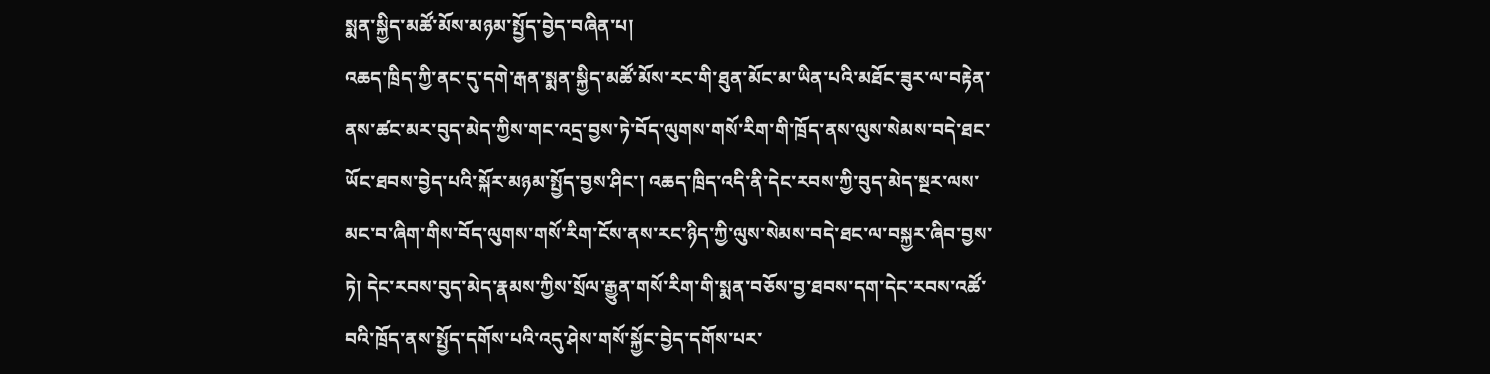སྨན་སྐྱིད་མཚོ་མོས་མཉམ་སྤྱོད་བྱེད་བཞིན་པ།
འཆད་ཁྲིད་ཀྱི་ནང་དུ་དགེ་རྒན་སྨན་སྐྱིད་མཚོ་མོས་རང་གི་ཐུན་མོང་མ་ཡིན་པའི་མཐོང་ཟུར་ལ་བརྟེན་ནས་ཚང་མར་བུད་མེད་ཀྱིས་གང་འདྲ་བྱས་ཏེ་བོད་ལུགས་གསོ་རིག་གི་ཁྲོད་ནས་ལུས་སེམས་བདེ་ཐང་ཡོང་ཐབས་བྱེད་པའི་སྐོར་མཉམ་སྤྱོད་བྱས་ཤིང་། འཆད་ཁྲིད་འདི་ནི་དེང་རབས་ཀྱི་བུད་མེད་སྔར་ལས་མང་བ་ཞིག་གིས་བོད་ལུགས་གསོ་རིག་ངོས་ནས་རང་ཉིད་ཀྱི་ལུས་སེམས་བདེ་ཐང་ལ་བསྐྱར་ཞིབ་བྱས་ཏེ། དེང་རབས་བུད་མེད་རྣམས་ཀྱིས་སྲོལ་རྒྱུན་གསོ་རིག་གི་སྨན་བཅོས་བྱ་ཐབས་དག་དེང་རབས་འཚོ་བའི་ཁྲོད་ནས་སྤྱོད་དགོས་པའི་འདུ་ཤེས་གསོ་སྐྱོང་བྱེད་དགོས་པར་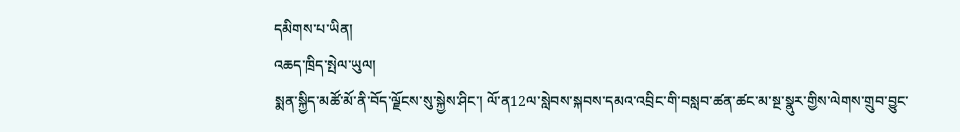དམིགས་པ་ཡིན།
འཆད་ཁྲིད་སྤེལ་ཡུལ།
སྨན་སྐྱིད་མཚོ་མོ་ནི་བོད་ལྗོངས་སུ་སྐྱེས་ཤིང་། ལོ་ན12ལ་སླེབས་སྐབས་དམའ་འབྲིང་གི་བསླབ་ཚན་ཚང་མ་སྔ་སྣུར་གྱིས་ལེགས་གྲུབ་བྱུང་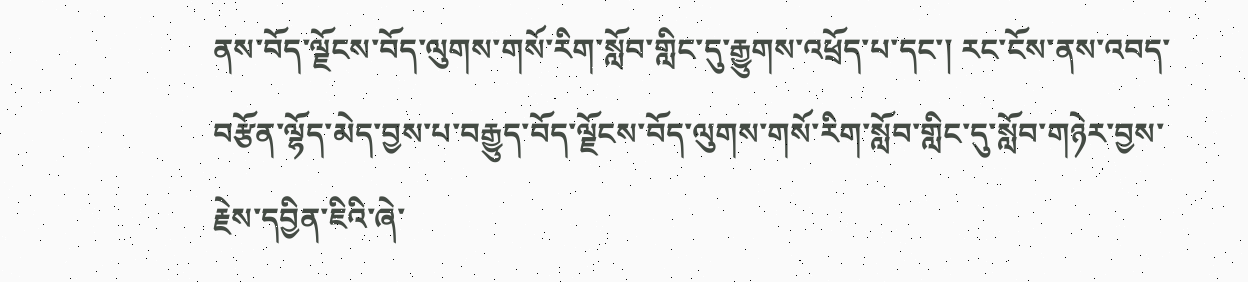ནས་བོད་ལྗོངས་བོད་ལུགས་གསོ་རིག་སློབ་གླིང་དུ་རྒྱུགས་འཕྲོད་པ་དང་། རང་ངོས་ནས་འབད་བརྩོན་ལྷོད་མེད་བྱས་པ་བརྒྱུད་བོད་ལྗོངས་བོད་ལུགས་གསོ་རིག་སློབ་གླིང་དུ་སློབ་གཉེར་བྱས་རྗེས་དབྱིན་ཇིའི་ཞེ་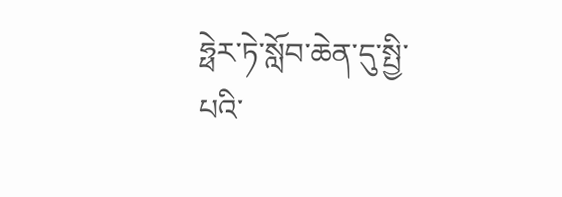ཧྥེར་ཏེ་སློབ་ཆེན་དུ་སྤྱི་པའི་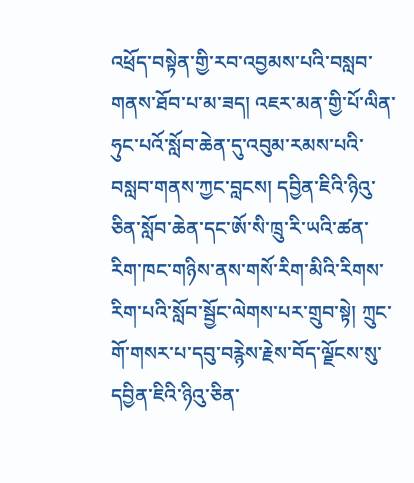འཕྲོད་བསྟེན་གྱི་རབ་འབྱམས་པའི་བསླབ་གནས་ཐོབ་པ་མ་ཟད། འཇར་མན་གྱི་པོ་ལིན་ཧུང་པའོ་སློབ་ཆེན་དུ་འབུམ་རམས་པའི་བསླབ་གནས་ཀྱང་བླངས། དབྱིན་ཇིའི་ཉིའུ་ཅིན་སློབ་ཆེན་དང་ཨོ་སི་ཁྲུ་རི་ཡའི་ཚན་རིག་ཁང་གཉིས་ནས་གསོ་རིག་མིའི་རིགས་རིག་པའི་སློབ་སྦྱོང་ལེགས་པར་གྲུབ་སྟེ། ཀྲུང་གོ་གསར་པ་དབུ་བརྙེས་རྗེས་བོད་ལྗོངས་སུ་དབྱིན་ཇིའི་ཉིའུ་ཅིན་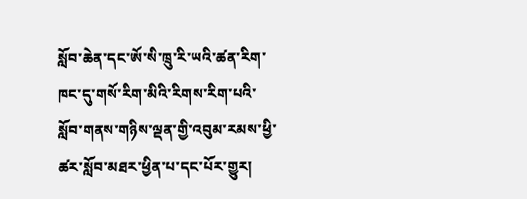སློབ་ཆེན་དང་ཨོ་སི་ཁྲུ་རི་ཡའི་ཚན་རིག་ཁང་དུ་གསོ་རིག་མིའི་རིགས་རིག་པའི་སློབ་གནས་གཉིས་ལྡན་གྱི་འབུམ་རམས་ཕྱི་ཚར་སློབ་མཐར་ཕྱིན་པ་དང་པོར་གྱུར།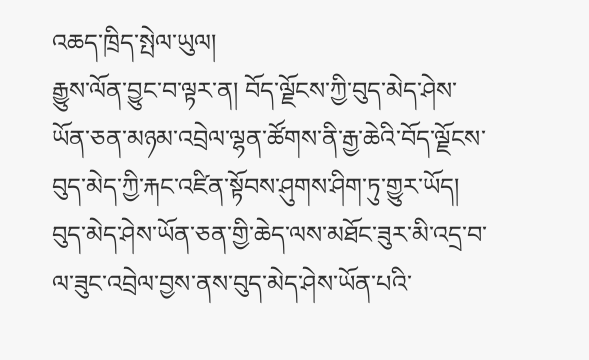འཆད་ཁྲིད་སྤེལ་ཡུལ།
རྒྱུས་ལོན་བྱུང་བ་ལྟར་ན། བོད་ལྗོངས་ཀྱི་བུད་མེད་ཤེས་ཡོན་ཅན་མཉམ་འབྲེལ་ལྷན་ཚོགས་ནི་རྒྱ་ཆེའི་བོད་ལྗོངས་བུད་མེད་ཀྱི་རྐང་འཛིན་སྟོབས་ཤུགས་ཤིག་ཏུ་གྱུར་ཡོད། བུད་མེད་ཤེས་ཡོན་ཅན་གྱི་ཆེད་ལས་མཐོང་ཟུར་མི་འདྲ་བ་ལ་ཟུང་འབྲེལ་བྱས་ནས་བུད་མེད་ཤེས་ཡོན་པའི་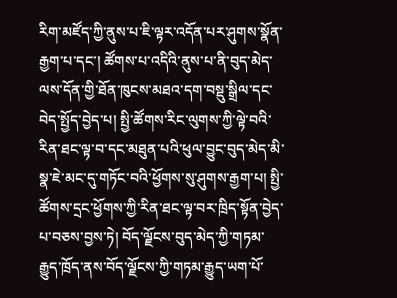རིག་མཛོད་ཀྱི་ནུས་པ་ཇི་ལྟར་འདོན་པར་ཤུགས་སྣོན་རྒྱག་པ་དང་། ཚོགས་པ་འདིའི་ནུས་པ་ནི་བུད་མེད་ལས་དོན་གྱི་ཐོན་ཁུངས་མཐའ་དག་བསྡུ་སྒྲིལ་དང་བེད་སྤྱོད་བྱེད་པ། སྤྱི་ཚོགས་རིང་ལུགས་ཀྱི་ལྟེ་བའི་རིན་ཐང་ལྟ་བ་དང་མཐུན་པའི་ཕུལ་བྱུང་བུད་མེད་མི་སྣ་ཇེ་མང་དུ་གཏོང་བའི་ཕྱོགས་སུ་ཤུགས་རྒྱག་པ། སྤྱི་ཚོགས་དྲང་ཕྱོགས་ཀྱི་རིན་ཐང་ལྟ་བར་ཁྲིད་སྟོན་བྱེད་པ་བཅས་བྱས་ཏེ། བོད་ལྗོངས་བུད་མེད་ཀྱི་གཏམ་རྒྱུད་ཁྲོད་ནས་བོད་ལྗོངས་ཀྱི་གཏམ་རྒྱུད་ཡག་པོ་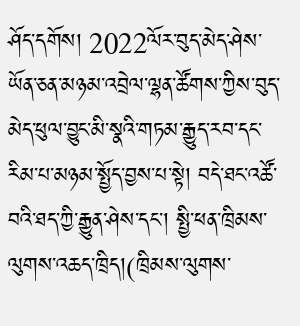ཤོད་དགོས། 2022ལོར་བུད་མེད་ཤེས་ཡོན་ཅན་མཉམ་འབྲེལ་ལྷན་ཚོགས་ཀྱིས་བུད་མེད་ཕུལ་བྱུང་མི་སྣའི་གཏམ་རྒྱུད་རབ་དང་རིམ་པ་མཉམ་སྤྱོད་བྱས་པ་སྟེ། བདེ་ཐང་འཚོ་བའི་ཐད་ཀྱི་རྒྱུན་ཤེས་དང་། སྤྱི་ཕན་ཁྲིམས་ལུགས་འཆད་ཁྲིད།(ཁྲིམས་ལུགས་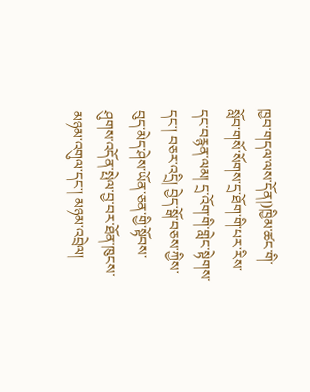ཁྱབ་གདལ་ལས་དོན།)ཁྱིམ་ཚང་གི་སློབ་གསོ་སོགས་དྲ་ཐོག་གི་པར་རིས་དང་བརྙན་ལམ། དྲ་འོག་གི་གླེང་སྟེགས་དང་། བཅར་འདྲི། བྱེད་སྒོ་བཅས་ཀྱིས་བུད་མེད་ཤེས་ཡོན་ཅན་གྱི་སྟོབས་ཤུགས་འདོན་སྤེལ་བྱ་བར་ཐོན་ཁུངས་མཉམ་འགུལ་དང་། མཉམ་འབྲེལ།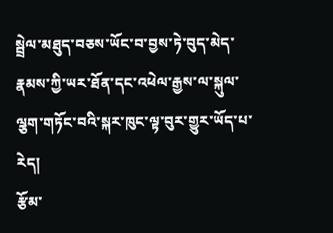སྦྲེལ་མཐུད་བཅས་ཡོང་བ་བྱས་ཏེ་བུད་མེད་རྣམས་ཀྱི་ཡར་ཐོན་དང་འཕེལ་རྒྱས་ལ་སྐུལ་ལྕག་གཏོང་བའི་སྐར་ཁུང་ལྟ་བུར་གྱུར་ཡོད་པ་རེད།
རྩོམ་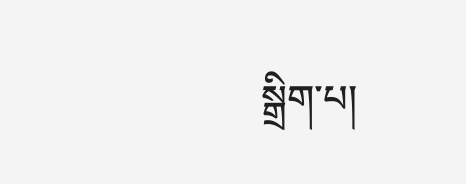སྒྲིག་པ།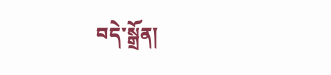བདེ་སྒྲོན།